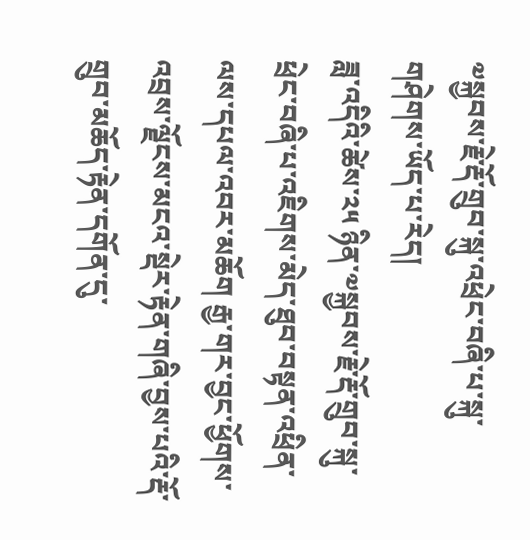༧སྐྱབས་རྗེ་རྡོ་གྲུབ་སྐུ་འཕྲེང་བཞི་པ་སྐུ་གཤེགས་ཡོད་པ་རེད།
ཟླ་འདིའི་ཚེས་༢༥ ཉིན་༧སྐྱབས་རྗེ་རྡོ་གྲུབ་སྐུ་ཕྲེང་བཞི་པ་འཇིགས་མེད་ཐུབ་བསྟན་འཕྲིན་ལས་དཔལ་འབར་མཆོག རྒྱ་གར་བྱང་ཕྱོགས་འབྲས་ལྗོངས་མངའ་སྡེར་རྟེན་གཞི་བྱས་པའི་རྡོ་གྲུབ་མཆོད་རྟེན་དགོན་དུ་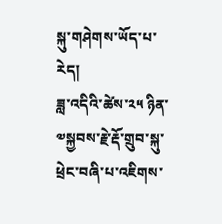སྐུ་གཤེགས་ཡོད་པ་རེད།
ཟླ་འདིའི་ཚེས་༢༥ ཉིན་༧སྐྱབས་རྗེ་རྡོ་གྲུབ་སྐུ་ཕྲེང་བཞི་པ་འཇིགས་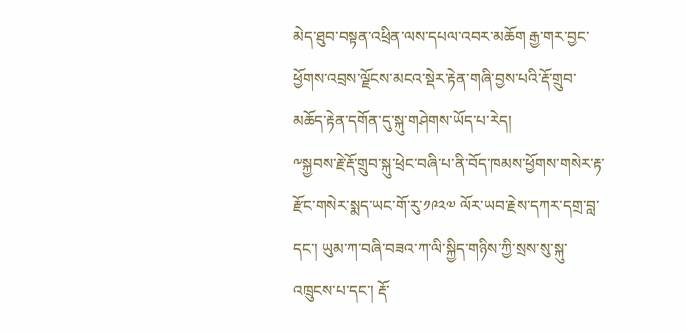མེད་ཐུབ་བསྟན་འཕྲིན་ལས་དཔལ་འབར་མཆོག རྒྱ་གར་བྱང་ཕྱོགས་འབྲས་ལྗོངས་མངའ་སྡེར་རྟེན་གཞི་བྱས་པའི་རྡོ་གྲུབ་མཆོད་རྟེན་དགོན་དུ་སྐུ་གཤེགས་ཡོད་པ་རེད།
༸སྐྱབས་རྗེ་རྡོ་གྲུབ་སྐུ་ཕྲེང་བཞི་པ་ནི་བོད་ཁམས་ཕྱོགས་གསེར་རྟ་རྫོང་གསེར་སྨད་ཡང་གོ་རུ་༡༩༢༧ ལོར་ཡབ་རྗེས་དཀར་དགྲ་བླ་དང་། ཡུམ་ཀ་བཞི་བཟའ་ཀ་ལི་སྐྱིད་གཉིས་ཀྱི་སྲས་སུ་སྐུ་འཁྲུངས་པ་དང་། རྡོ་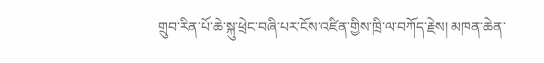གྲུབ་རིན་པོ་ཆེ་སྐུ་ཕྲེང་བཞི་པར་ངོས་འཛིན་གྱིས་ཁྲི་ལ་བཀོད་རྗེས། མཁན་ཆེན་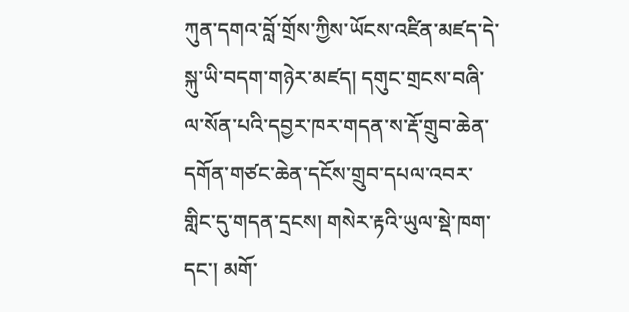ཀུན་དགའ་བློ་གྲོས་ཀྱིས་ཡོངས་འཛིན་མཛད་དེ་སྐུ་ཡི་བདག་གཉེར་མཛད། དགུང་གྲངས་བཞི་ལ་སོན་པའི་དབྱར་ཁར་གདན་ས་རྡོ་གྲུབ་ཆེན་དགོན་གཙང་ཆེན་དངོས་གྲུབ་དཔལ་འབར་གླིང་དུ་གདན་དྲངས། གསེར་རྟའི་ཡུལ་སྡེ་ཁག་དང་། མགོ་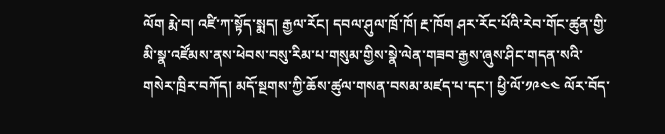ལོག རྨེ་བ། འཛི་ཀ་སྟོད་སྨད། རྒྱལ་རོང། དབལ་ཤུལ་ཁྲོ་ཁོ། རྔ་ཁོག ཤར་རོང་པོའི་རེབ་གོང་ཚུན་གྱི་མི་སྣ་འཛོམས་ནས་ཕེབས་བསུ་རིམ་པ་གསུམ་གྱིས་སྣེ་ལེན་གཟབ་རྒྱས་ཞུས་ཤིང་གདན་སའི་གསེར་ཁྲིར་བཀོད། མདོ་སྔགས་ཀྱི་ཆོས་ཚུལ་གསན་བསམ་མཛད་པ་དང་། ཕྱི་ལོ་༡༩༤༤ ལོར་བོད་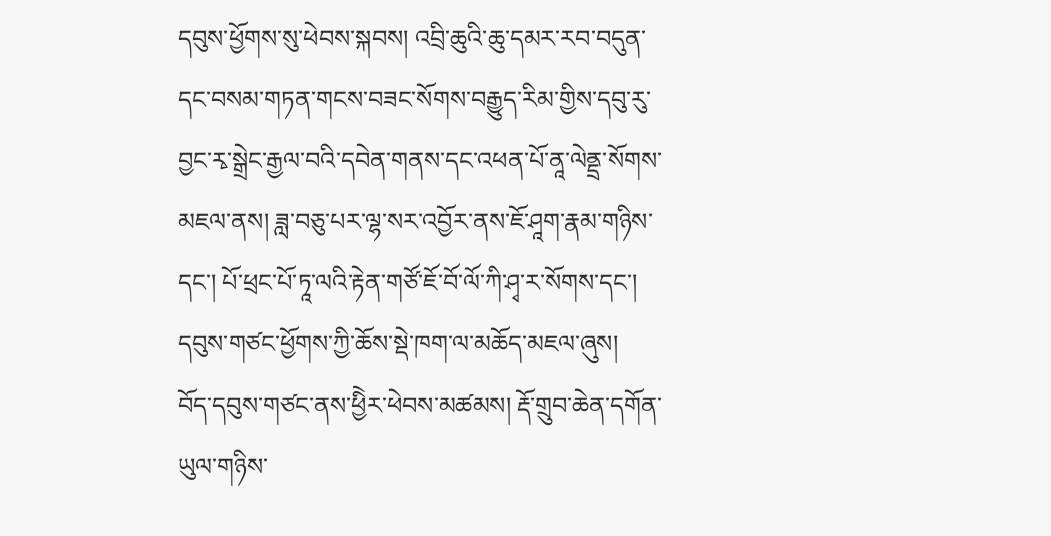དབུས་ཕྱོགས་སུ་ཕེབས་སྐབས། འབྲི་ཆུའི་ཆུ་དམར་རབ་བདུན་དང་བསམ་གཏན་གངས་བཟང་སོགས་བརྒྱུད་རིམ་གྱིས་དབུ་རུ་བྱང་རྭ་སྒྲེང་རྒྱལ་བའི་དབེན་གནས་དང་འཕན་པོ་ནཱ་ལེནྡྲ་སོགས་མཇལ་ནས། ཟླ་བཅུ་པར་ལྷ་སར་འབྱོར་ནས་ཇོ་ཤཱག་རྣམ་གཉིས་དང་། པོ་ཕྲང་པོ་ཏཱ་ལའི་རྟེན་གཙོ་ཇོ་བོ་ལོ་ཀི་ཤྭ་ར་སོགས་དང་། དབུས་གཙང་ཕྱོགས་ཀྱི་ཆོས་སྡེ་ཁག་ལ་མཆོད་མཇལ་ཞུས།
བོད་དབུས་གཙང་ནས་ཕྱིེར་ཕེབས་མཚམས། རྡོ་གྲུབ་ཆེན་དགོན་ཡུལ་གཉིས་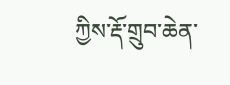ཀྱིས་རྡོ་གྲུབ་ཆེན་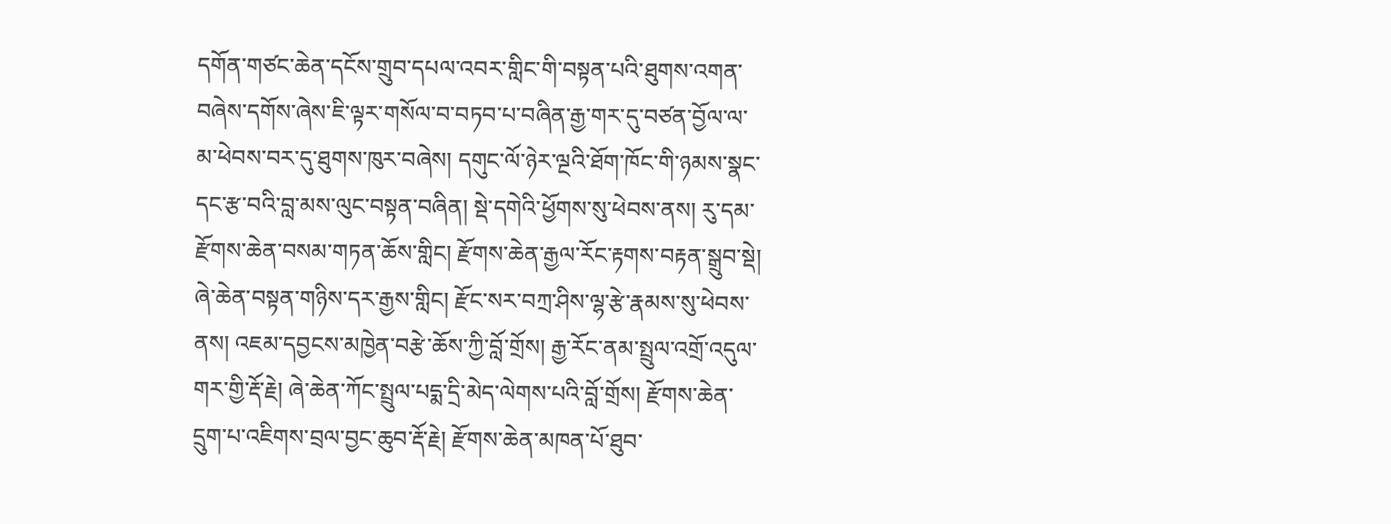དགོན་གཙང་ཆེན་དངོས་གྲུབ་དཔལ་འབར་གླིང་གི་བསྟན་པའི་ཐུགས་འགན་བཞེས་དགོས་ཞེས་ཇི་ལྟར་གསོལ་བ་བཏབ་པ་བཞིན་རྒྱ་གར་དུ་བཙན་བྱོལ་ལ་མ་ཕེབས་བར་དུ་ཐུགས་ཁུར་བཞེས། དགུང་ལོ་ཉེར་ལྔའི་ཐོག་ཁོང་གི་ཉམས་སྣང་དང་རྩ་བའི་བླ་མས་ལུང་བསྟན་བཞིན། སྡེ་དགེའི་ཕྱོགས་སུ་ཕེབས་ནས། རུ་དམ་རྫོགས་ཆེན་བསམ་གཏན་ཆོས་གླིང། རྫོགས་ཆེན་རྒྱལ་རོང་རྟགས་བརྟན་སྒྲུབ་སྡེ། ཞེ་ཆེན་བསྟན་གཉིས་དར་རྒྱས་གླིང། རྫོང་སར་བཀྲ་ཤིས་ལྷ་རྩེ་རྣམས་སུ་ཕེབས་ནས། འཇམ་དབྱངས་མཁྱེན་བརྩེ་ཆོས་ཀྱི་བློ་གྲོས། རྒྱ་རོང་ནམ་སྤྲུལ་འགྲོ་འདུལ་གར་གྱི་རྡོ་རྗེ། ཞེ་ཆེན་ཀོང་སྤྲུལ་པདྨ་དྲི་མེད་ལེགས་པའི་བློ་གྲོས། རྫོགས་ཆེན་དྲུག་པ་འཇིགས་བྲལ་བྱང་ཆུབ་རྡོ་རྗེ། རྫོགས་ཆེན་མཁན་པོ་ཐུབ་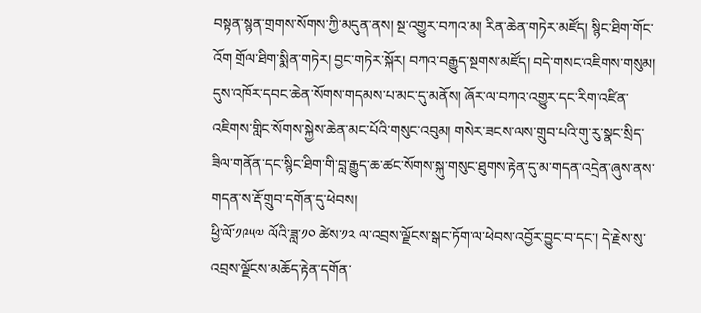བསྟན་སྙན་གྲགས་སོགས་ཀྱི་མདུན་ནས། སྔ་འགྱུར་བཀའ་མ། རིན་ཆེན་གཏེར་མཛོད། སྙིང་ཐིག་གོང་འོག གྲོལ་ཐིག་སྨིན་གཏེར། བྱང་གཏེར་སྐོར། བཀའ་བརྒྱུད་སྔགས་མཛོད། བདེ་གསང་འཇིགས་གསུམ། དུས་འཁོར་དབང་ཆེན་སོགས་གདམས་པ་མང་དུ་མནོས། ཞོར་ལ་བཀའ་འགྱུར་དང་རིག་འཛིན་འཇིགས་གླིང་སོགས་སྐྱེས་ཆེན་མང་པོའི་གསུང་འབུམ། གསེར་ཟངས་ལས་གྲུབ་པའི་གུ་རུ་སྣང་སྲིད་ཟིལ་གནོན་དང་སྙིང་ཐིག་གི་བླ་རྒྱུད་ཆ་ཚང་སོགས་སྐུ་གསུང་ཐུགས་རྟེན་དུ་མ་གདན་འདྲེན་ཞུས་ནས་གདན་ས་རྡོ་གྲུབ་དགོན་དུ་ཕེབས།
ཕྱི་ལོ་༡༩༥༧ ལོའི་ཟླ་༡༠ ཚེས་༡༢ ལ་འབྲས་ལྗོངས་སྒང་ཏོག་ལ་ཕེབས་འབྱོར་བྱུང་བ་དང་། དེ་རྗེས་སུ་འབྲས་ལྗོངས་མཆོད་རྟེན་དགོན་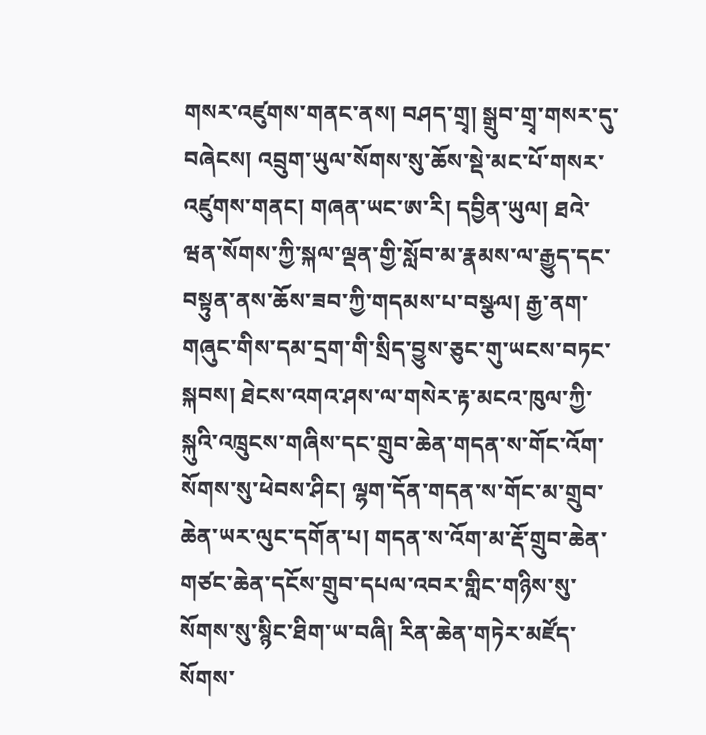གསར་འཛུགས་གནང་ནས། བཤད་གྲྭ། སྒྲུབ་གྲྭ་གསར་དུ་བཞེངས། འབྲུག་ཡུལ་སོགས་སུ་ཆོས་སྡེ་མང་པོ་གསར་འཛུགས་གནང། གཞན་ཡང་ཨ་རི། དབྱིན་ཡུལ། ཐའེ་ཝན་སོགས་ཀྱི་སྐལ་ལྡན་གྱི་སློབ་མ་རྣམས་ལ་རྒྱུད་དང་བསྟུན་ནས་ཆོས་ཟབ་ཀྱི་གདམས་པ་བསྩལ། རྒྱ་ནག་གཞུང་གིས་དམ་དྲག་གི་སྲིད་བྱུས་ཅུང་གུ་ཡངས་བཏང་སྐབས། ཐེངས་འགའ་ཤས་ལ་གསེར་རྟ་མངའ་ཁུལ་ཀྱི་སྐུའི་འཁྲུངས་གཞིས་དང་གྲུབ་ཆེན་གདན་ས་གོང་འོག་སོགས་སུ་ཕེབས་ཤིང། ལྷག་དོན་གདན་ས་གོང་མ་གྲུབ་ཆེན་ཡར་ལུང་དགོན་པ། གདན་ས་འོག་མ་རྡོ་གྲུབ་ཆེན་གཙང་ཆེན་དངོས་གྲུབ་དཔལ་འབར་གླིང་གཉིས་སུ་སོགས་སུ་སྙིང་ཐིག་ཡ་བཞི། རིན་ཆེན་གཏེར་མཛོད་སོགས་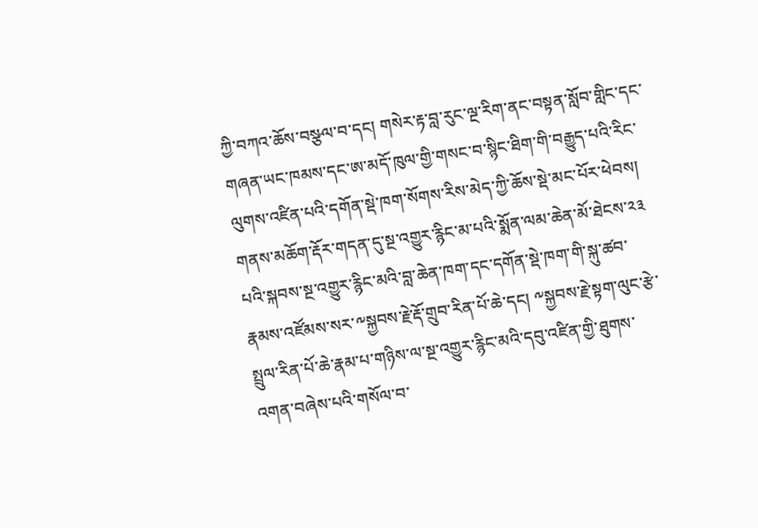ཀྱི་བཀའ་ཆོས་བསྩལ་བ་དང། གསེར་རྟ་བླ་རུང་ལྔ་རིག་ནང་བསྟན་སློབ་གླིང་དང་གཞན་ཡང་ཁམས་དང་ཨ་མདོ་ཁུལ་གྱི་གསང་བ་སྙིང་ཐིག་གི་བརྒྱུད་པའི་རིང་ལུགས་འཛིན་པའི་དགོན་སྡེ་ཁག་སོགས་རིས་མེད་ཀྱི་ཆོས་སྡེ་མང་པོར་ཕེབས།
གནས་མཆོག་རྡོར་གདན་དུ་སྔ་འགྱུར་རྙིང་མ་པའི་སྨོན་ལམ་ཆེན་མོ་ཐེངས་༢༣ པའི་སྐབས་སྔ་འགྱུར་རྙིང་མའི་བླ་ཆེན་ཁག་དང་དགོན་སྡེ་ཁག་གི་སྐུ་ཚབ་རྣམས་འཛོམས་སར་༸སྐྱབས་རྗེ་རྡོ་གྲུབ་རིན་པོ་ཆེ་དང། ༸སྐྱབས་རྗེ་སྟག་ལུང་རྩེ་སྤྲུལ་རིན་པོ་ཆེ་རྣམ་པ་གཉིས་ལ་སྔ་འགྱུར་རྙིང་མའི་དབུ་འཛིན་གྱི་ཐུགས་འགན་བཞེས་པའི་གསོལ་བ་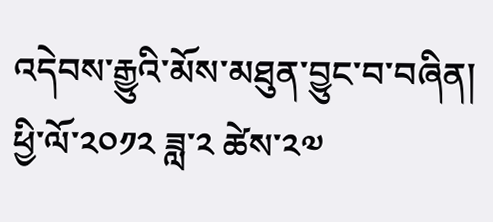འདེབས་རྒྱུའི་མོས་མཐུན་བྱུང་བ་བཞིན། ཕྱི་ལོ་༢༠༡༢ ཟླ་༢ ཚེས་༢༧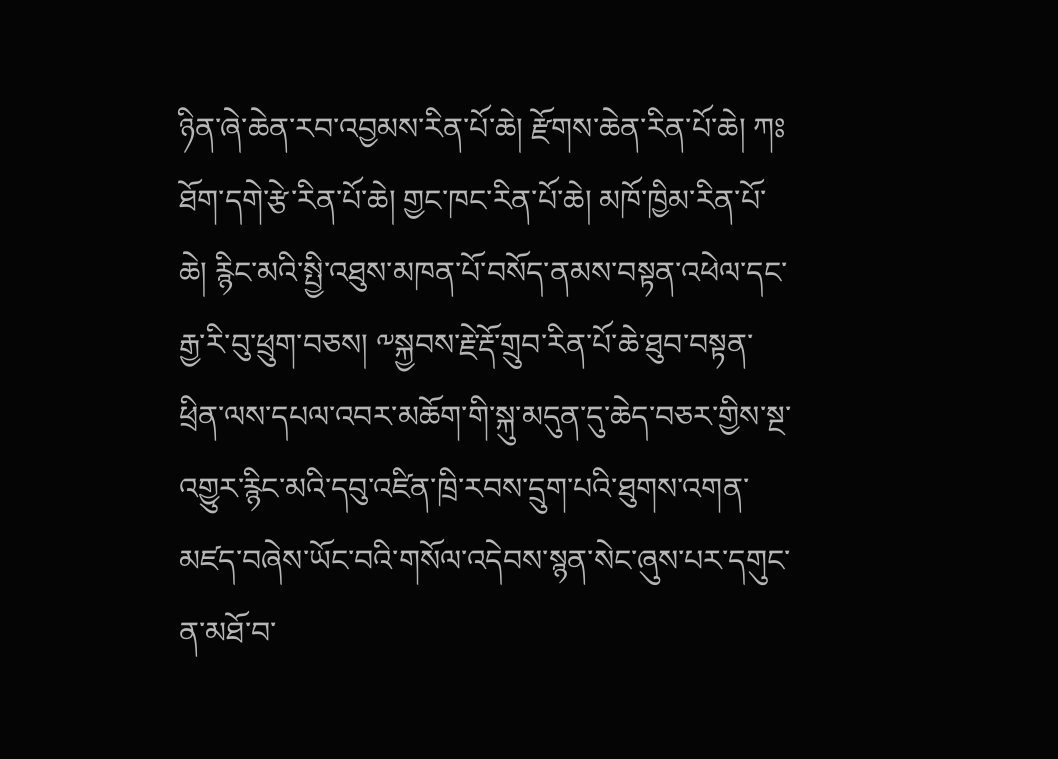ཉིན་ཞེ་ཆེན་རབ་འབྱམས་རིན་པོ་ཆེ། རྫོགས་ཆེན་རིན་པོ་ཆེ། ཀཿཐོག་དགེ་རྩེ་རིན་པོ་ཆེ། གྱང་ཁང་རིན་པོ་ཆེ། མཁོ་ཁྱིམ་རིན་པོ་ཆེ། རྙིང་མའི་སྤྱི་འཐུས་མཁན་པོ་བསོད་ནམས་བསྟན་འཕེལ་དང་རྒྱ་རི་བུ་ཕྲུག་བཅས། ༸སྐྱབས་རྗེ་རྡོ་གྲུབ་རིན་པོ་ཆེ་ཐུབ་བསྟན་ཕྲིན་ལས་དཔལ་འབར་མཆོག་གི་སྐུ་མདུན་དུ་ཆེད་བཅར་གྱིས་སྔ་འགྱུར་རྙིང་མའི་དབུ་འཛིན་ཁྲི་རབས་དྲུག་པའི་ཐུགས་འགན་མཛད་བཞེས་ཡོང་བའི་གསོལ་འདེབས་སྙན་སེང་ཞུས་པར་དགུང་ན་མཐོ་བ་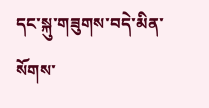དང་སྐུ་གཟུགས་བདེ་མིན་སོགས་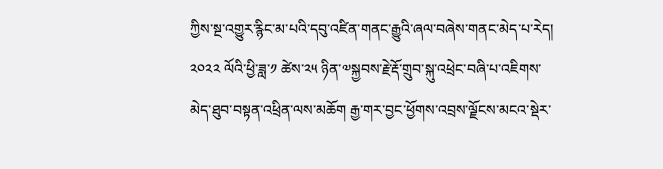ཀྱིས་སྔ་འགྱུར་རྙིང་མ་པའི་དབུ་འཛིན་གནང་རྒྱུའི་ཞལ་བཞེས་གནང་མེད་པ་རེད།
༢༠༢༢ ལོའི་ཕྱི་ཟླ་༡ ཚེས་༢༥ ཉིན་༧སྐྱབས་རྗེ་རྡོ་གྲུབ་སྐུ་འཕྲེང་བཞི་པ་འཇིགས་མེད་ཐུབ་བསྟན་འཕྲིན་ལས་མཆོག རྒྱ་གར་བྱང་ཕྱོགས་འབྲས་ལྗོངས་མངའ་སྡེར་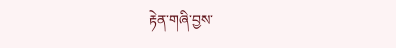རྟེན་གཞི་བྱས་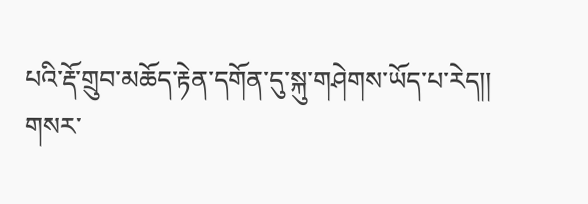པའི་རྡོ་གྲུབ་མཆོད་རྟེན་དགོན་དུ་སྐུ་གཤེགས་ཡོད་པ་རེད།།
གསར་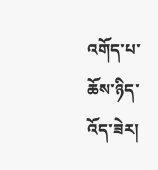འགོད་པ་ཆོས་ཉིད་འོད་ཟེར།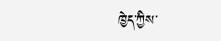ཁྱེད་ཀྱིས་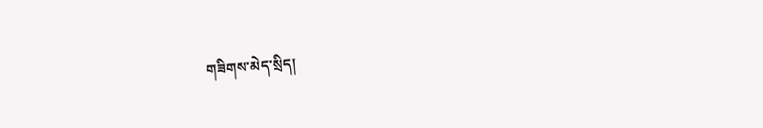གཟིགས་མེད་སྲིད།